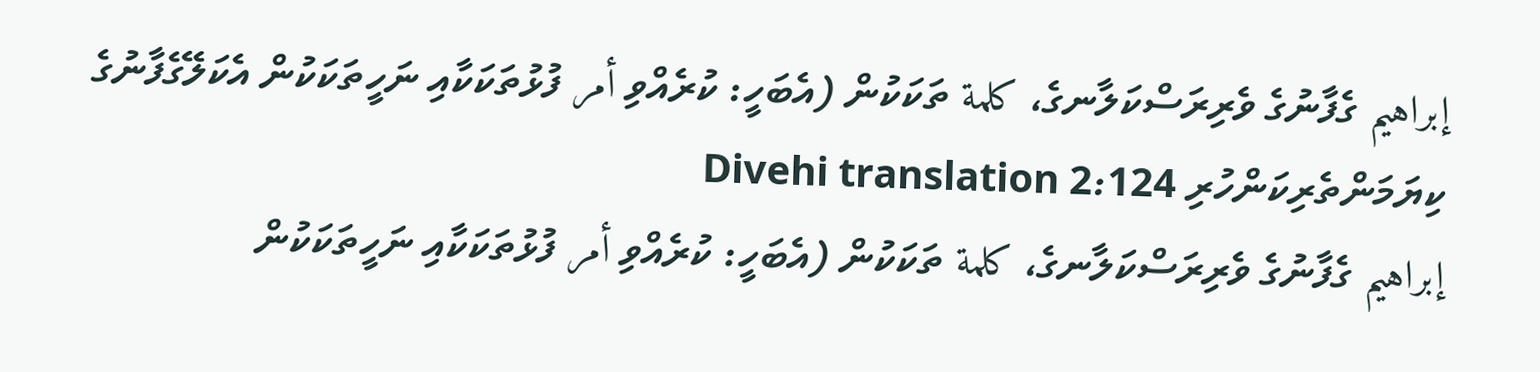إبراهيم ގެފާނުގެ ވެރިރަސްކަލާނގެ، كلمة ތަކަކުން (އެބަހީ: ކުރެއްވި أمر ފުޅުތަކަކާއި ނަހީތަކަކުން އެކަލޭގެފާނުގެ ކިޔަމަންތެރިކަންހުރި 2:124 Divehi translation
إبراهيم ގެފާނުގެ ވެރިރަސްކަލާނގެ، كلمة ތަކަކުން (އެބަހީ: ކުރެއްވި أمر ފުޅުތަކަކާއި ނަހީތަކަކުން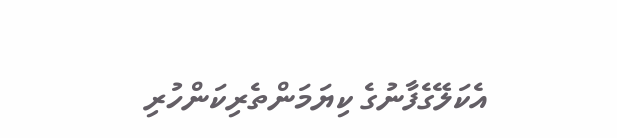އެކަލޭގެފާނުގެ ކިޔަމަންތެރިކަންހުރި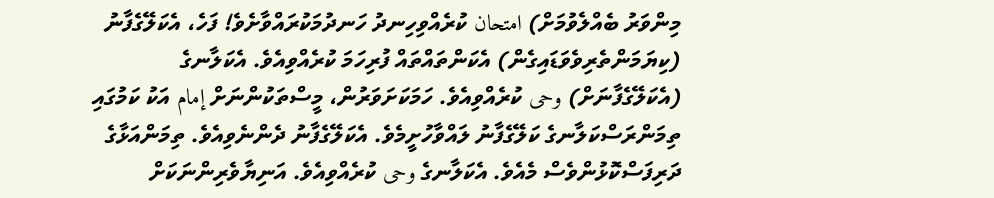މިންވަރު ބެއްލެވުމަށް) امتحان ކުރެއްވިހިނދު ހަނދުމަކުރައްވާށެވެ! ފަހެ، އެކަލޭގެފާނު (ކިޔަމަންތެރިވެވަޑައިގެން) އެކަންތައްތައް ފުރިހަމަ ކުރެއްވިއެވެ. އެކަލާނގެ (އެކަލޭގެފާނަށް) وحى ކުރެއްވިއެވެ. ހަމަކަށަވަރުން، މީސްތަކުންނަށް إمام އަކު ކަމުގައި ތިމަންރަސްކަލާނގެ ކަލޭގެފާނު ލައްވާހުށީމެވެ. އެކަލޭގެފާނު ދެންނެވިއެވެ. ތިމަންއަޅާގެ ދަރިފަސްކޮޅުންވެސް މެއެވެ. އެކަލާނގެ وحى ކުރެއްވިއެވެ. އަނިޔާވެރިންނަކަށް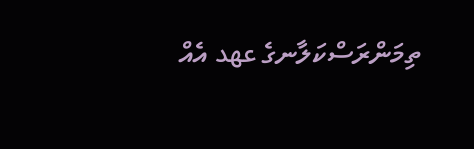ތިމަންރަސްކަލާނގެ عهد އެއް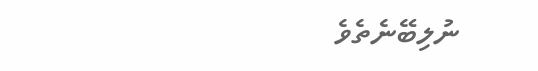ނުލިބޭނެތެވެ